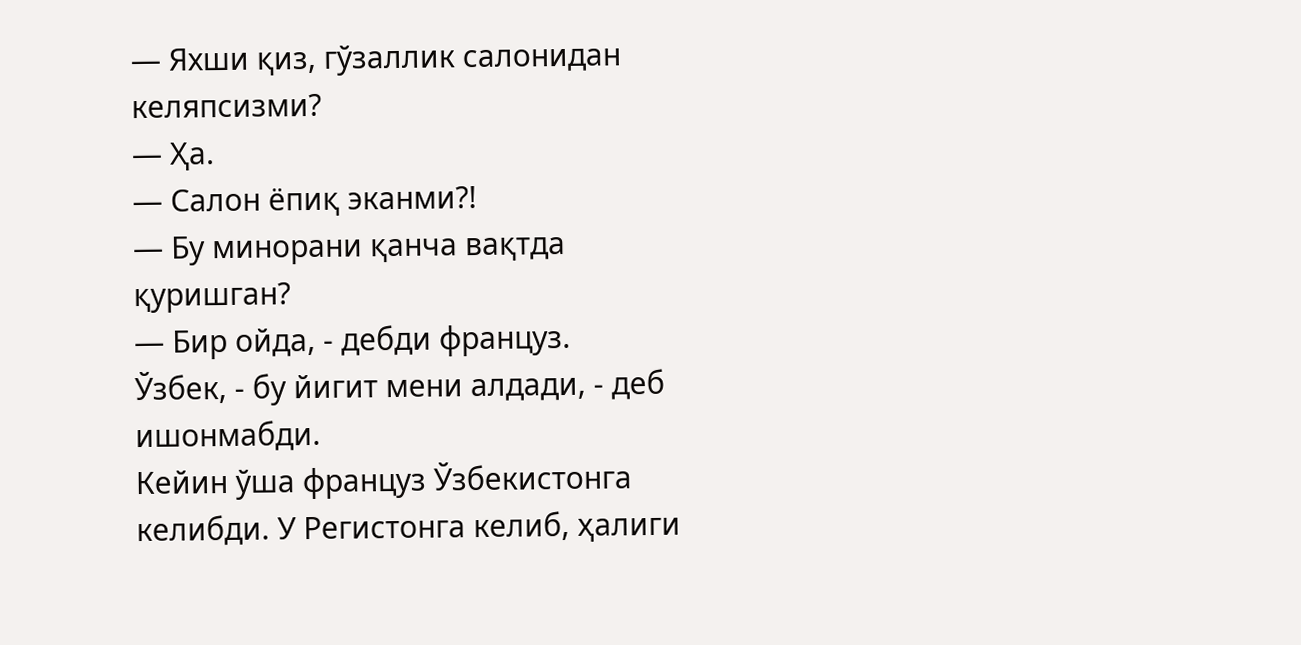— Яхши қиз, гўзаллик салонидан келяпсизми?
— Ҳа.
— Салон ёпиқ эканми?!
— Бу минорани қанча вақтда қуришган?
— Бир ойда, - дебди француз.
Ўзбек, - бу йигит мени алдади, - деб ишонмабди.
Кейин ўша француз Ўзбекистонга келибди. У Регистонга келиб, ҳалиги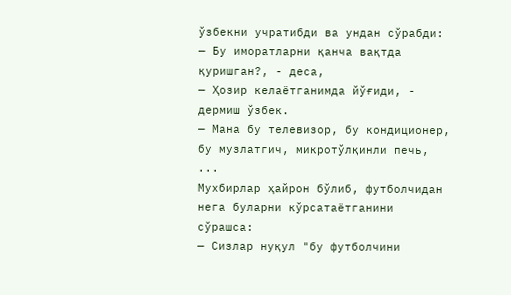ўзбекни учратибди ва ундан сўрабди:
— Бу иморатларни қанча вақтда қуришган?, - деса,
— Ҳозир келаётганимда йўғиди, - дермиш ўзбек.
— Мана бу телевизор, бу кондиционер, бу музлатгич, микротўлқинли печь, ...
Мухбирлар ҳайрон бўлиб, футболчидан нега буларни кўрсатаётганини сўрашса:
— Сизлар нуқул "бу футболчини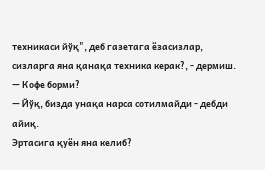техникаси йўқ", деб газетага ёзасизлар, сизларга яна қанақа техника керак?, - дермиш.
— Кофе борми?
— Йўқ, бизда унақа нарса сотилмайди - дебди айиқ.
Эртасига қуён яна келиб?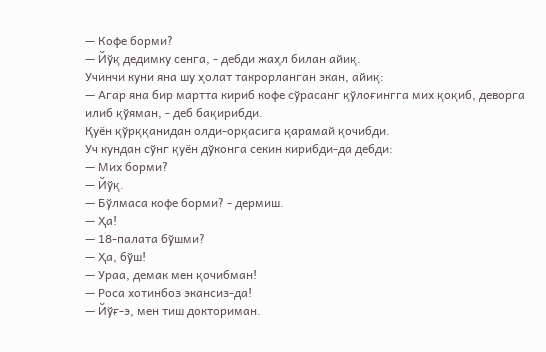— Кофе борми?
— Йўқ дедимку сенга, - дебди жаҳл билан айиқ.
Учинчи куни яна шу ҳолат такрорланган экан, айиқ:
— Агар яна бир мартта кириб кофе сўрасанг қўлоғингга мих қоқиб, деворга илиб қўяман, - деб бақирибди.
Қуён қўрққанидан олди-орқасига қарамай қочибди.
Уч кундан сўнг қуён дўконга секин кирибди-да дебди:
— Мих борми?
— Йўқ.
— Бўлмаса кофе борми? - дермиш.
— Ҳа!
— 18-палата бўшми?
— Ҳа, бўш!
— Ураа, демак мен қочибман!
— Роса хотинбоз экансиз-да!
— Йўғ-э, мен тиш докториман.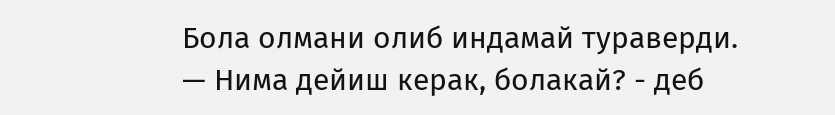Бола олмани олиб индамай тураверди.
— Нима дейиш керак, болакай? - деб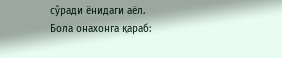сўради ёнидаги аёл.
Бола онахонга қараб: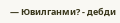— Ювилганми? - дебди